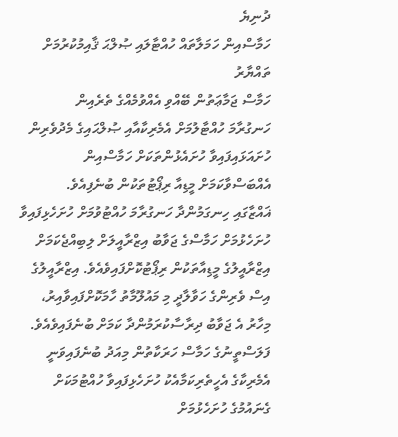ދުނިޔެ
ހަމާސްއިން ހަމަލާތައް ހުއްޓާލައި ޞުލްޙަ ޤާއިމުކުރުމަށް ތައްޔާރު
ހަމާސް ޖަމާޢަތުން ބޭއްވި އެއްވުމެއްގެ ތެރެއިން
ހަނގުރާމަ ހުއްޓާލުމަށް އެމެރިކާއާއި ޞުލްޙައިގެ މެދުވެރިން ހުށައަޅައިފައިވާ ހުށައެޅުންތަކަށް ހަމާސްއިން އެއްބަސްވާކަމަށް މީޑިއާ ރިޕޯޓުތަކުން ބުނެފިއެވެ.
ޣައްޒާގައި ހިނގަމުންދާ ހަނގުރާމަ ހުއްޓުވުމަށް ހުށަހެޅިފައިވާ ހުށަހެޅުމަށް ހަމާސްގެ ޖަވާބު އިޒްރާއީލަށް ލިބިއްޖެކަމަށް އިޒްރާއީލުގެ މީޑިއާތަކުން ރިޕޯޓުކޮށްފައިވެއެވެ. އިޒްރާއީލުގެ އިސް ވެރިންގެ ހަވާލާދީ މި މައުލޫމާތު ހާމަކޮށްފައިވާއިރު، މިހާރު އެ ޖަވާބު ދިރާސާކުރަމުންދާ ކަމަށް ބުނެފައިވެއެވެ.
ފަލަސްތީނުގެ ހަމާސް ހަރަކާތުން މިއަދު ބުނެފައިވަނީ އެމެރިކާގެ އެހީތެރިކަމާއެކު ހުށަހެޅިފައިވާ ހުއްޓުމަކަށް ގެނައުމުގެ ހުށަހެޅުމަށް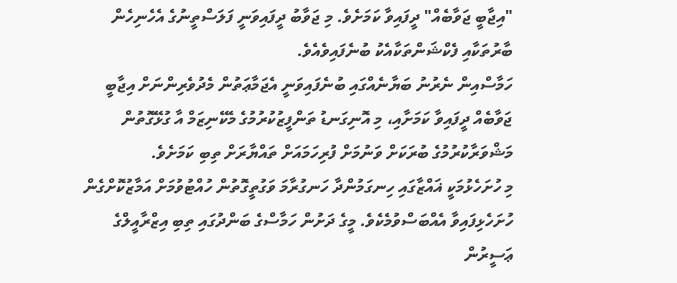"އިޖާބީ ޖަވާބެއް" ދީފައިވާ ކަމަށެވެ. މި ޖަވާބު ދީފައިވަނީ ފަލަސްތީނުގެ އެހެނިހެން ބާރުތަކާއި ފެކްޝަންތަކާއެކު ބުނެފައިވެއެވެ.
ހަމާސްއިން ނެރުނު ބަޔާނެއްގައި ބުނެފައިވަނީ އެޖަމާޢަތުން މެދުވެރިންނަށް އިޖާބީ ޖަވާބެއް ދީފައިވާ ކަމަށާއި، މި އޮނިގަނޑު ތަންފީޒުކުރުމުގެ މެކޭނިޒަމް އާ ގުޅޭގޮތުން މަޝްވަރާކުރުމުގެ ބުރަކަށް ވަނުމަށް ފުރިހަމައަށް ތައްޔާރަށް ތިބި ކަމަށެވެ.
މި ހުށަހެޅުމަކީ ޣައްޒާގައި ހިނގަމުންދާ ހަނގުރާމަ ވަގުތީގޮތުން ހުއްޓުވުމަށް އަމާޒުކޮށްގެން ހުށަހެޅިފައިވާ އެއްބަސްވުމެކެވެ. މީގެ ދަށުން ހަމާސްގެ ބަންދުގައި ތިބި އިޒްރާއީލްގެ ޢަސީރުން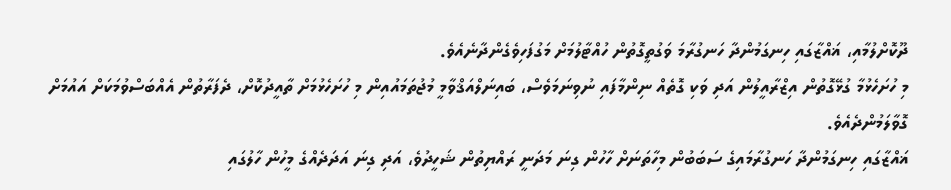ދޫކޮށްލުމާއި، ޣައްޒާގައި ހިނގަމުންދާ ހަނގުރާމަ ވަގުތީގޮތުން ހުއްޓާލުމަށް މަގުފަހިވެގެންދާނެއެވެ.
މި ހުށަހެޅުމާ ގުޅޭގޮތުން އިޒްރާއީލުން އަދި ވަކި ގޮތެއް ނިންމާފައި ނުވިނަމަވެސް، ބައިނަލްއަޤްވާމީ މުޖުތަމައުއިން މި ހުށަހެޅުމަށް ތާއީދުކޮށް، ދެފަރާތުން އެއްބަސްވުމަކަށް އައުމަށް ގޮވާލަމުންދެއެވެ.
ޣައްޒާގައި ހިނގަމުންދާ ހަނގުރާމައިގެ ސަބަބުން މިހާތަނަށް ހާހުން ގިނަ މަދަނީ ރައްޔިތުން ޝަހީދުވެ، އަދި ގިނަ އަދަދެއްގެ މީހުން ހާލުގައި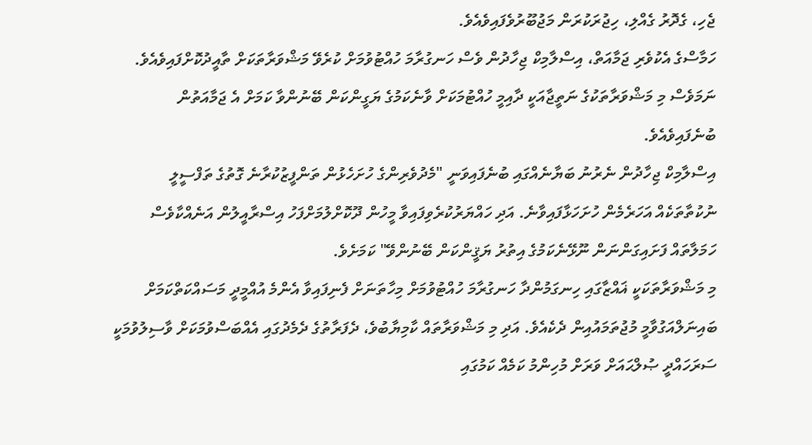ޖެހި، ގެދޮރު ގެއްލި، ހިޖުރަކުރަން މަޖުބޫރުވެފައިވެއެވެ.
ހަމާސްގެ އެކުވެރި ޖަމާއަތް، އިސްލާމިކް ޖިހާދުން ވެސް ހަނގުރާމަ ހުއްޓުވުމަށް ކުރެވޭ މަޝްވަރާތަކަށް ތާއީދުކޮށްފައިވެއެވެ. ނަމަވެސް މި މަޝްވަރާތަކުގެ ނަތީޖާއަކީ ދާއިމީ ހުއްޓުމަކަށް ވާނެކަމުގެ ޔަގީންކަން ބޭނުންވާ ކަމަށް އެ ޖަމާއަތުން ބުނެފައިވެއެވެ.
އިސްލާމިކް ޖިހާދުން ނެރުނު ބަޔާނެއްގައި ބުނެފައިވަނީ "މެދުވެރިންގެ ހުށަހެޅުން ތަންފީޒުކުރާނެ ގޮތުގެ ތަފްސީލީ ނުކުތާތަކެއް އަހަރެމެން ހުށަހަޅާފައިވާނެ. އަދި ހައްޔަރުކުރެވިފައިވާ މީހުން ދޫކޮށްލުމަށްފަހު އިސްރާއީލުން އަނެއްކާވެސް ހަމަލާތައް ފަށައިގަންނަން ނޫޅޭނެކަމުގެ އިތުރު ޔަޤީންކަން ބޭނުންވޭ" ކަމަށެވެ.
މި މަޝްވަރާތަކަކީ ޣައްޒާގައި ހިނގަމުންދާ ހަނގުރާމަ ހުއްޓުވުމަށް މިހާތަނަށް ފެނިފައިވާ އެންމެ އުއްމީދީ މަސައްކަތްކަމަށް ބައިނަލްއަގުވާމީ މުޖުތަމައުއިން ދެކެއެވެ. އަދި މި މަޝްވަރާތައް ކާމިޔާބުވެ، ދެފަރާތުގެ ދެމެދުގައި އެއްބަސްވުމަކަށް ވާސިލުވުމަކީ ސަރަހައްދީ ޞުލްޙައަށް ވަރަށް މުހިންމު ކަމެއް ކަމުގައި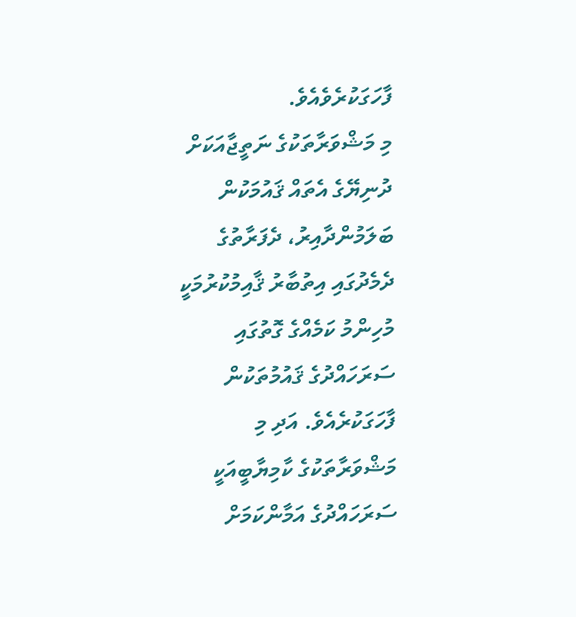ފާހަގަކުރެވެއެވެ.
މި މަޝްވަރާތަކުގެ ނަތީޖާއަކަށް ދުނިޔޭގެ އެތައް ޤައުމަކުން ބަލަމުންދާއިރު، ދެފަރާތުގެ ދެމެދުގައި އިތުބާރު ޤާއިމުކުރުމަކީ މުހިންމު ކަމެއްގެ ގޮތުގައި ސަރަހައްދުގެ ޤައުމުތަކުން ފާހަގަކުރެއެވެ. އަދި މި މަޝްވަރާތަކުގެ ކާމިޔާބީއަކީ ސަރަހައްދުގެ އަމާންކަމަށް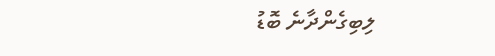ލިބިގެންދާނެ ބޮޑު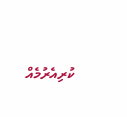ކުރިއެރުމެއް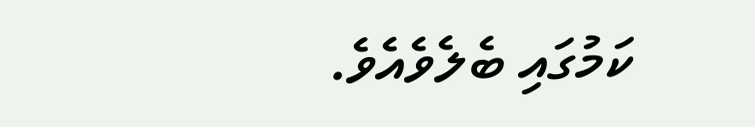ކަމުގައި ބެލެވެއެވެ.